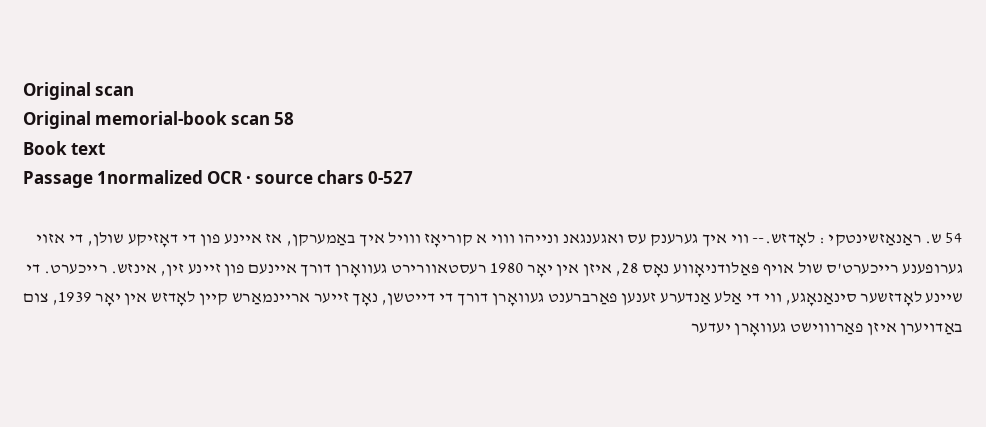Original scan
Original memorial-book scan 58
Book text
Passage 1normalized OCR · source chars 0-527

54 ש. ראַנאַזשינטקי : לאָדזש.-- װי איך גערענק עס ואגענגאנ ונייהו װוי א קוריאָז װויל איך באַמערקן, אז איינע פון די דאָזיקע שולן, די אזוי גערופענע רייכערט'ס שול אויף פּאַלודניאָװע נאָס 28, איזן אין יאָר 1980 רעסטאװרירט געװאָרן דורך איינעם פון זיינע זין, אינזש. רייכערט. די שיינע לאָדזשער סינאַנאָגע, װי די אַלע אַנדערע זענען פאַרברענט געװאָרן דורך די דייטשן, נאָך זייער אריינמאַרש קיין לאָדזש אין יאָר 1939, צום באַדױערן איזן פאַרװוישט געװאָרן יעדער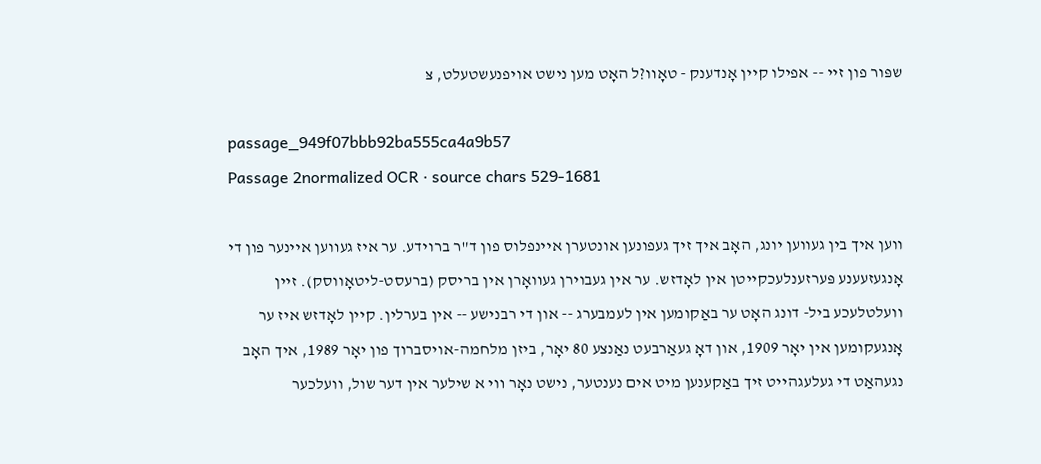שפּור פון זיי -- אפילו קיין אָנדענק - טאָװ?ל האָט מען נישט אויפנעשטעלט, צּ

passage_949f07bbb92ba555ca4a9b57
Passage 2normalized OCR · source chars 529-1681

ווען איך בין געווען יונג, האָב איך זיך געפונען אונטערן איינפלוס פון ד"ר ברוידע. ער איז געװען איינער פון די אָנגעזעענע פּערזענלעכקייטן אין לאָדזש. ער אין געבוירן געװאָרן אין בריסק (ברעסט-ליטאָווסק). זיין וועלטלעכע ביל- דונג האָט ער באַקומען אין לעמבערג -- און די רבנישע -- אין בערלין. קיין לאָדזש איז ער אָנגעקומען אין יאָר 1909, און דאָ געאַרבעט נאַנצע 80 יאָר, ביזן מלחמה-אויסברוך פון יאָר 1989, איך האָב נגעהאַט די געלעגהייט זיך באַקענען מיט אים נענטער, נישט נאָר װי א שילער אין דער שול, וועלכער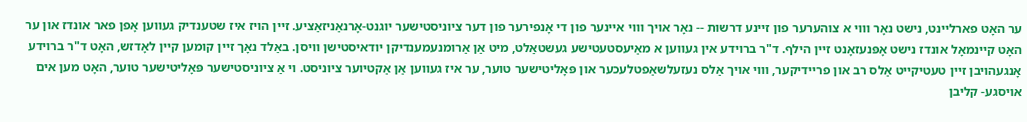ער האָט פארליינט, נישט נאָר װוי א צוהערער פון זיינע דרשות -- נאָר אויך װוי איינער פון די אָנפירער פון דער ציוניסטישער יוגנט-אָרנאַניזאַציע. זיין הויז איז שטענדיק געווען אָפן פאר אונדז און ער האָט קיינמאָל אונדז נישט אָפּנעזאָנט זיין הילף. ד"ר ברוידע אין געווען א מאַיעסטעטישע געשטאַלט, מיט אַן אַרומנעמענדיקן יודאיסטישן וויסן. באַלד נאָך זיין קומען קיין לאָדזש, האָט ד"ר ברוידע אָנגעהויבן זיין טעטיקייט אַלס רב און פריידיקער, װוי אויך אַלס נעזעלשאַפטלעכער און פּאָליטישער טוער, ער איז געווען אַן אַקטיוער ציוניסט. וי אַ ציוניסטישער פּאָליטישער טוער, האָט מען אים אויסגע- קליבן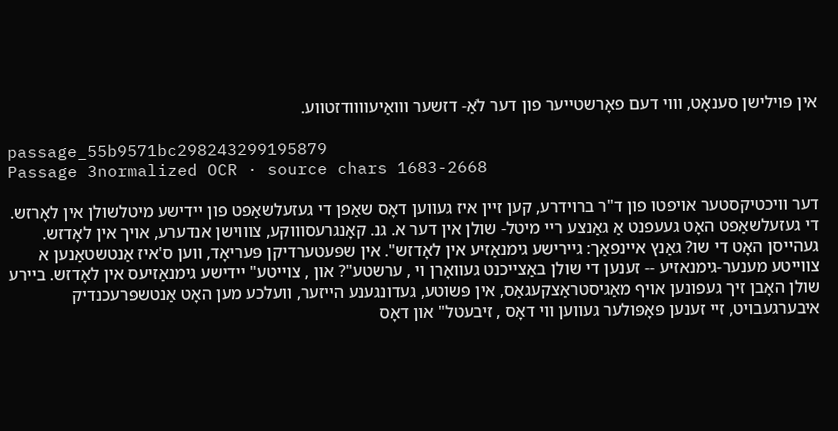אין פּוילישן סענאָט, װוי דעם פאָרשטייער פון דער לֹאַ- דזשער וװאַיעװוודזטווע.

passage_55b9571bc298243299195879
Passage 3normalized OCR · source chars 1683-2668

דער וויכטיקסטער אויפטו פון ד"ר ברוידרע, קען זיין איז געווען דאָס שאַפן די געזעלשאַפט פון יידישע מיטלשולן אין לאָרזש. די געזעלשאַפט האָט געעפנט אַ גאַנצע ריי מיטל- שולן אין דער א. גנ. קאָנגרעסװוקע, צװוישן אנדערע, אויך אין לאָדזש. געהייסן האָט די שו? גאַנץ איינפאַך: גיירישע גימנאַזיע אין לאָדזש". אין שפּעטערדיקן פּעריאָד, ווען ס'איז אַנטשטאַנען א צווייטע מענער-גימנאזיע -- זענען די שולן באַצייכנט געװאָרן וי , ערשטע"? און , צוייטע" יידישע גימנאַזיעס אין לאָדזש. ביירע שולן האָבן זיך געפונען אויף מאַגיסטראַצקעגאַס, אין פּשוטע, געדונגענע הייזער, וועלכע מען האָט אַנטשפּרעכנדיק איבערגעבויט, זיי זענען פּאָפּולער געווען װי דאָס , זיבעטל" און דאָס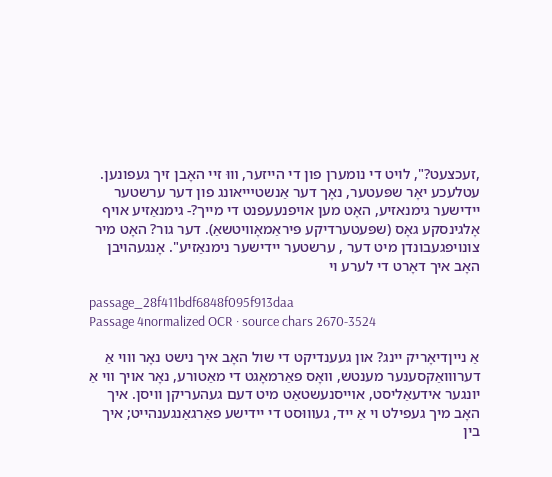,זעכצעט?", לויט די נומערן פון די הייזער, װוּ זיי האָבן זיך געפונען. עטלעכע יאָר שפּעטער, נאָך דער אַנשטײיאונג פון דער ערשטער יידישער גימנאזיע, האָט מען אויפנעעפנט די מייך?- גימנאַזיע אויף אָלגינסקע גאָס (שפּעטערדיקע פּיראַמאָװיטשאַ). דער גור? האָט מיר צונויפגעבונדן מיט דער , ערשטער יידישער נימנאַזיע". אָנגעהויבן האָב איך דאָרט די לערע וי

passage_28f411bdf6848f095f913daa
Passage 4normalized OCR · source chars 2670-3524

אַ נייןדיאָריק יינג? און געענדיקט די שול האָב איך נישט נאָר װוי אַ דערװואַקסענער מענטש, װאָס פאַרמאָגט די מאַטורע, נאָר אויך װי אַ יונגער אידעאַליסט, אױיסנעשטאַט מיט דעם געהעריקן וויסן. איך האָב מיך געפילט וי אַ ייד, געװוּסט די יידישע פאַרגאַנגענהייט; איך בין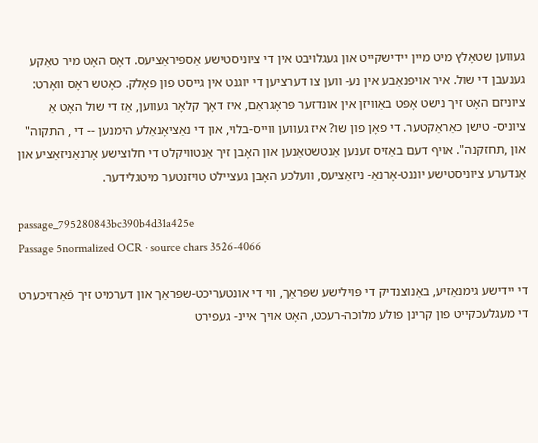געווען שטאָלץ מיט מיין יידישקייט און געגלויבט אין די ציוניסטישע אַספּיראַציעס. דאָס האָט מיר טאַקע גענעבן די שול. איר אויפנאַבע אין נע- ווען צו דערציען די יוגנט אין גייסט פון פאָלק. כאָטש ראָס װאָרט: ציוניזם האָט זיך נישט אָפּט באַװיזן אין אונדזער פּראָגראַם, איז דאָך קלאָר געווען, אַז די שול האָט אַ ציוניס- טישן כאַראַקטער. די פאָן פון שו? איז געווען ווייס-בלוי, און די נאַציאָנאַלע הימנען -- די , התקוה" און ,תחזקנה". אויף דעם באַזיס זענען אַנטשטאַנען און האָבן זיך אַנטװיקלט די חלוצישע אָרנאַניזאַציע און אַנדערע ציוניסטישע יוננט-אָרנאַ- ניזאַציעס, וועלכע האָבן געציילט טויזנטער מיטגלידער.

passage_795280843bc390b4d31a425e
Passage 5normalized OCR · source chars 3526-4066

די יידישע גימנאַזיע, באַנוצנדיק די פּוילישע שפּראַך, װי די אונטעריכט-שפּראַך און דערמיט זיך פֿאַרזיכערט די מעגלעכקייט פון קרינן פולע מלוכה-רעכט, האָט אויך איינ- געפירט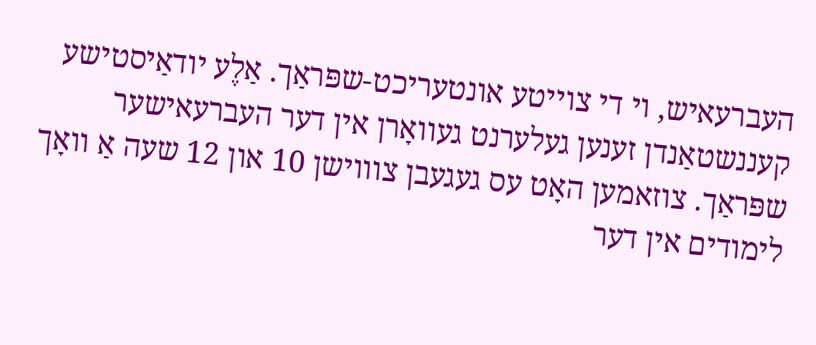העברעאיש, וי די צוייטע אונטעריכט-שפּראַך. אַלֶע יודאַיסטישע קעננשטאַנדן זענען געלערנט געװאָרן אין דער העברעאישער שפּראַך. צוזאמען האָט עס געגעבן צװוישן 10 און 12 שעה אַ וואָך לימודים אין דער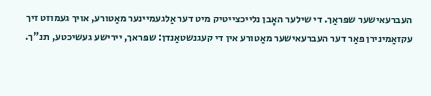העברעאישער שפּראַך. די שילער האָבן נלייכצייטיק מיט דער אַלגעמיינער מאַטורע, אויך געמוזט זיך עקזאַמינירן פאַר דער העברעאישער מאַטורע אין די קעגנשטאַנדן: שפּראך, יירישע געשיכטע, תנ"ך.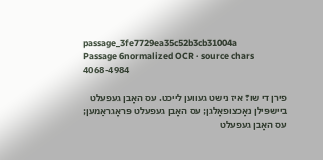passage_3fe7729ea35c52b3cb31004a
Passage 6normalized OCR · source chars 4068-4984

פירן די שו? איז נישט געווען לייכט. עס האָבן געפעלט ביישפּילן נאָכצופאָלגן; עס האָבן געפעלט פּראָגראַמען; עס האָבן געפעלט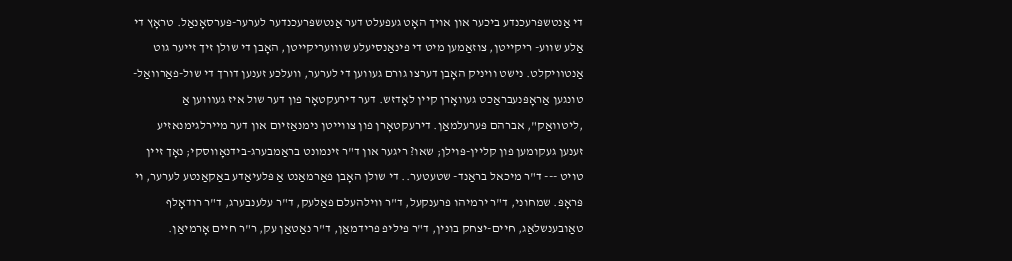די אַנטשפּרעכנדע ביכער און אויך האָט געפעלט דער אַנטשפּרעכנדער לערער-פּערסאָנאַל. טראָץ די אַלע שווע- ריקייטן, צוזאַמען מיט די פינאַנסיעלע שװועריקייטן, האָבן די שולן זיך זייער גוט אַנטװיקלט. נישט וויניק האָבן דערצו גורם געווען די לערער, וועלכע זענען דורך די שול-פאַרװאַל- טונגען אַראָפּנעבראַכט געװאָרן קיין לאָדזש. דער דירעקטאָר פון דער שול איז געװוען אַ ,ליטװאַק", אברהם פּערעלמאַן. דירעקטאָרן פון צווייטן נימנאַזיום און דער מיירלגימנאזיע זענען געקומען פון קליין-פּוילן; שאו? ריגער און ד"ר זינמונט בראַמבערג-בידנאָווסקי; נאָך זיין טויט --- ד"ר מיכאל בראַנד- שטעטער.. די שולן האָבן פאַרמאַנט אַ פּלעיאַדע באַקאַנטע לערער, וי פּראָפּ. שמחוני, ד"ר ירמיהו פרענקעל, ד"ר ווילהעלם פאַלעק, ד"ר עלענבערג, ד"ר רודאָלף טאַובענשלאַג, חיים-יצחק בונין, ד"ר פיליפ פרידמאַן, ד"ר נאַטאַן עק, ר"ר חיים אָרמיאַן.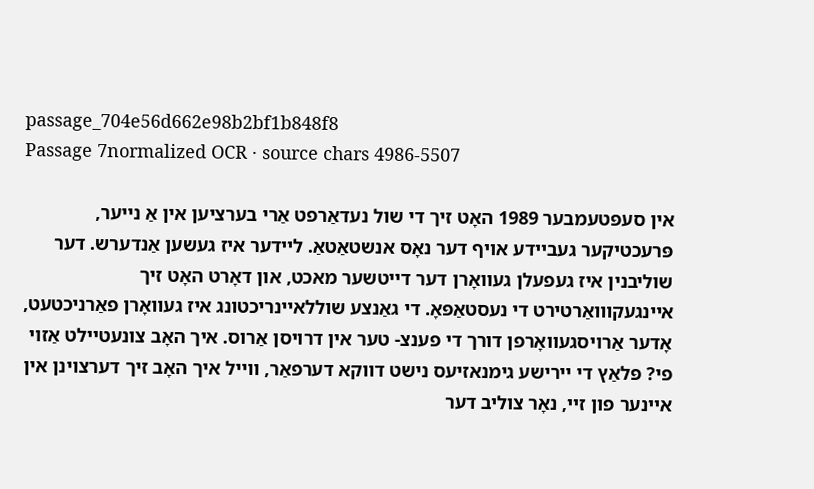passage_704e56d662e98b2bf1b848f8
Passage 7normalized OCR · source chars 4986-5507

אין סעפּטעמבער 1989 האָט זיך די שול נעדאַרפט אַרי בערציען אין אַ נייער, פּרעכטיקער געביידע אויף דער נאָס אנשטאַטאַ. ליידער איז געשען אַנדערש. דער שוליבנין איז געפעלן געװאָרן דער דייטשער מאכט, און דאָרט האָט זיך איינגעקװואַרטירט די נעסטאַפּאָ. די גאַנצע שוללאיינריכטונג איז געװאָרן פאַרניכטעט, אָדער אַרױסגעװאָרפן דורך די פענצ- טער אין דרויסן אַרוס. איך האָב צונעטיילט אַזױ פי? פּלאַץ די יירישע גימנאזיעס נישט דווקא דערפאַר, ווייל איך האָב זיך דערצוינן אין איינער פון זיי, נאָר צוליב דער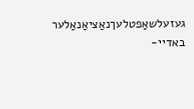געזעלשאַפטלעךנאַציאַנאַלער באדיי-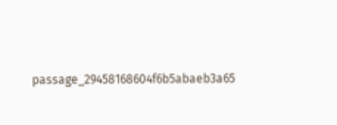passage_29458168604f6b5abaeb3a65